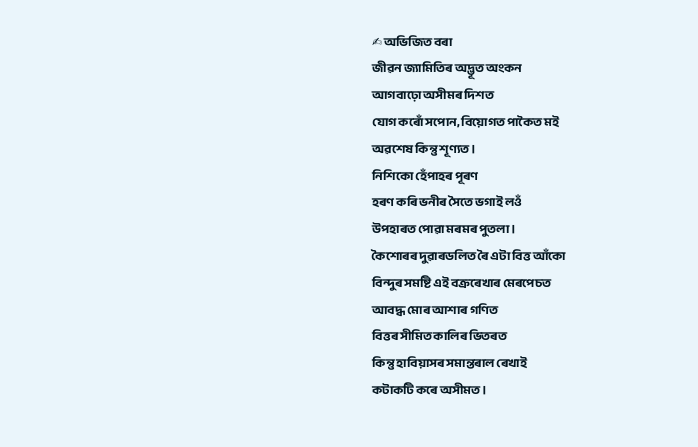✍ অভিজিত বৰা
জীৱন জ্যামিতিৰ অদ্ভূত অংকন
আগবাঢ়ো অসীমৰ দিশত
যোগ কৰোঁ সপোন, বিয়োগত পাকৈত মই
অৱশেষ কিন্তু শূণ্যত।
নিশিকো হেঁপাহৰ পূৰণ
হৰণ কৰি ভনীৰ সৈতে ভগাই লওঁ
উপহাৰত পোৱা মৰমৰ পুতলা ।
কৈশোৰৰ দুৱাৰডলিত ৰৈ এটা বিত্ত আঁকো
বিন্দুৰ সমষ্টি এই বক্ৰৰেখাৰ মেৰপেচত
আবদ্ধ মোৰ আশাৰ গণিত
বিত্তৰ সীমিত কালিৰ ভিতৰত
কিন্তু হাবিয়াসৰ সমান্তৰাল ৰেখাই
কটাকটি কৰে অসীমত ।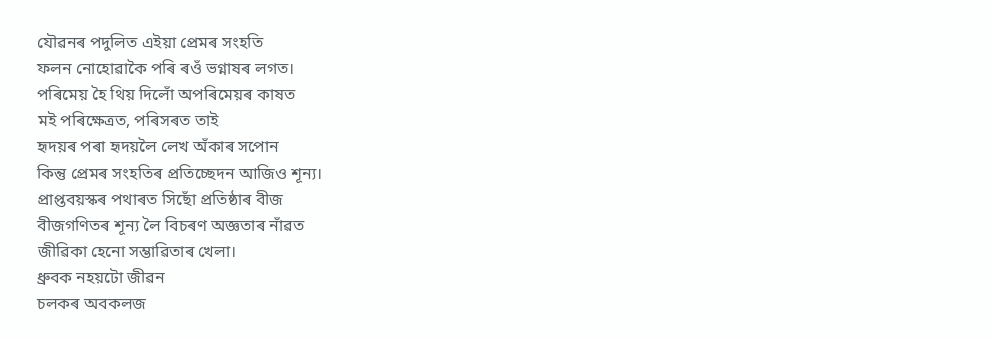যৌৱনৰ পদুলিত এইয়া প্ৰেমৰ সংহতি
ফলন নোহোৱাকৈ পৰি ৰওঁ ভগ্নাষৰ লগত।
পৰিমেয় হৈ থিয় দিলোঁ অপৰিমেয়ৰ কাষত
মই পৰিক্ষেত্ৰত, পৰিসৰত তাই
হৃদয়ৰ পৰা হৃদয়লৈ লেখ অঁকাৰ সপোন
কিন্তু প্ৰেমৰ সংহতিৰ প্রতিচ্ছেদন আজিও শূন্য।
প্ৰাপ্তবয়স্কৰ পথাৰত সিছোঁ প্ৰতিষ্ঠাৰ বীজ
বীজগণিতৰ শূন্য লৈ বিচৰণ অজ্ঞতাৰ নাঁৱত
জীৱিকা হেনো সম্ভাৱিতাৰ খেলা।
ধ্ৰুবক নহয়টো জীৱন
চলকৰ অবকলজ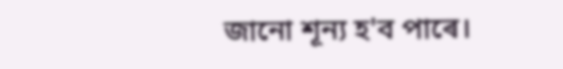জানো শূন্য হ'ব পাৰে।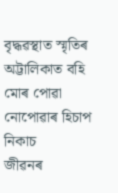বৃদ্ধৱস্থাত স্মৃতিৰ অট্টালিকাত বহি
মোৰ পোৱা নোপোৱাৰ হিচাপ নিকাচ
জীৱনৰ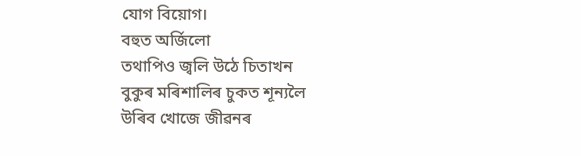যোগ বিয়োগ।
বহুত অৰ্জিলো
তথাপিও জ্বলি উঠে চিতাখন
বুকুৰ মৰিশালিৰ চুকত শূন্যলৈ
উৰিব খোজে জীৱনৰ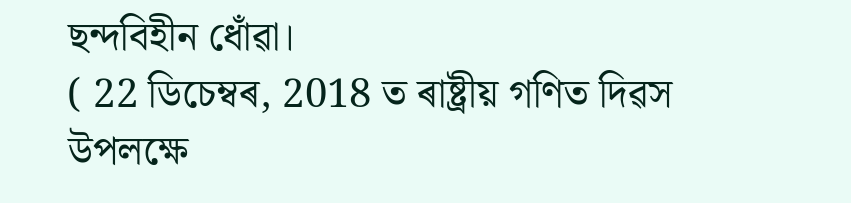ছন্দবিহীন ধোঁৱা।
( 22 ডিচেম্বৰ, 2018 ত ৰাষ্ট্ৰীয় গণিত দিৱস উপলক্ষে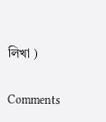লিখা )

Comments